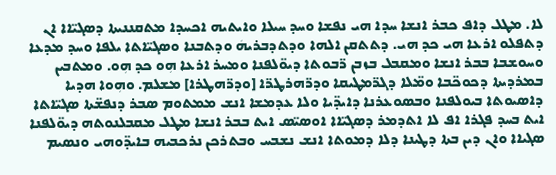ܠܐ. ܡܛܠ ܕܐܦ ܟܒܪ ܐܢܫܐ ܚܕܐ ܗܝ ܢܦܫܐ ܘܚܕ ܚܝܠܐ ܘܐܝܬܝܗ ܐܟܚܕܐ ܡܬܩܢܢܝܬܐ ܕܣܓܝ̈ܐܐ ܐܢ ܕܬܦܠܘ ܐܪܥܐ ܗܝ ܟܕ ܗܝ. ܕܬܬܩܢ ܐܠܗܐ ܘܕܬܕܒܪܝܗܿ ܘܕܬܒܢܐ ܘܣܓܝ̈ܐܬܐ ܝܠܦܐ ܘܚܕ ܡܕܥܐ ܘܚܘܫܒܐ ܒܒܪ ܐܢܫܐ ܘܡܩܒܠ ܒܙܒܢ ܪ̈ܒܘܬܐ ܕܝܘ̈ܠܦܢܐ ܘܡܚܪ ܐܪܥܐ ܗܼܘ ܟܕ ܗܼܘ. ܘܡܬܒܝܢ ܒܡܪܕܝܬܐ ܕܟܘܟ̈ܒܐ ܘܡ̈ܠܐ ܕܓܪ̈ܡܛܝܩܐ ܘܕܪ̈ܗܪܛܪ̈ܐ [ܘܕܪ̈ܗܛܪܐ] ܡܫܠܡ. ܘܗܼܘܐ ܗܕܝܐ ܕܐܣܝܘܬܐ ܒܝܘܠܦܢܐ ܘܒܣܘܥܪܢܐ ܕܐܝܕ̈ܝܐ ܘܠܐ ܥܕܡܫܐ ܐܢܫ ܡܡܬܘܡ ܣܒܪ ܕܢܦܫ̈ܬܐ ܣܓܝ̈ܐܬܐ ܐܝܬ ܒܚܕ ܦܓܪܐ ܐܦ ܠܐ ܐܬܕܡܪ ܕܣܓܝ̈ܐܐ ܐܘܣܝ̈ܣ ܐܝܬ ܒܒܪ ܐܢܫܐ ܡܛܠ ܡܩܒܠܢܘܬܗ ܕܝܘ̈ܠܦܢܐ ܣܓܝܐܐ ܘܐܢ ܕܝܢ ܒܬܐ ܕܛܝܢܐ ܕܠܐ ܕܡܘܬܐ ܐܢܫ ܢܫܒܚ ܘܒܬܪܟܢ ܢܪܟܒܝܗ ܒܐܝܕ̈ܘܗܝ ܘܢܣܝܡ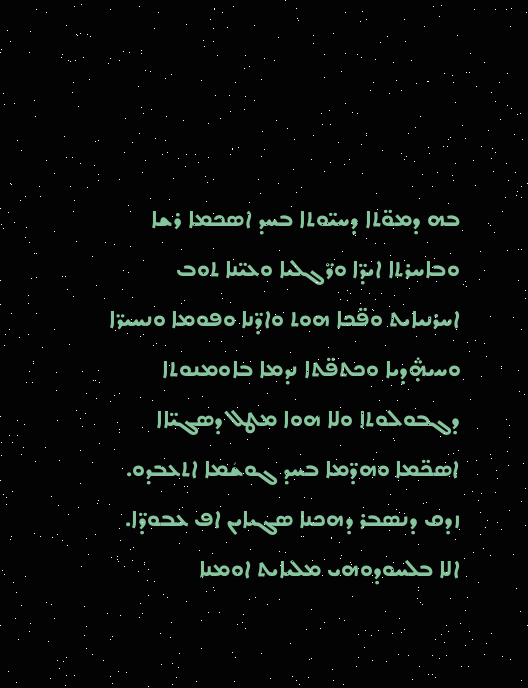ܒܗ ܕܡܘ̈ܬܐ ܕܚܝ̈ܘܬܐ ܒܚܕ ܐܣܟܡܐ ܪܫܐ ܘܒܐܚܪܬܐ ܐܝܕ̈ܐ ܘܪ̈ܓܠܝܐ ܘܥܝ̈ܢܐ ܬܘܒ ܐܚܪܢܝܐܝܬ ܘܦ̈ܟܐ ܗܘܬ ܘܐܕ̈ܢܐ ܘܦܘܡܐ ܘܢܚܝܪ̈ܐ ܘܚܞܕܝܐ ܘܟܬܦ̈ܬܐ ܢܕܡܐ ܒܐܘܡܢܘܬܐ ܕܓܒܘܠܘܬܐ ܘܠܐ ܗܘܐ ܡܛܠ ܕܣܓܝ̈ܐܐ ܐܣܟ̈ܡܐ ܘܗܕ̈ܡܐ ܒܚܕ ܓܘܫܿܡܐ ܐܬܥܒܕܘ. ܙܕܩ ܕܢܣܒܪ ܕܗܟܢܐ ܣܓܝܐܝܢ ܐܦ ܥܒܘܕ̈ܐ. ܐܠܐ ܒܠܚܘܕܘܗܝ ܡܠܝܐܝܬ ܐܘܡܢܐ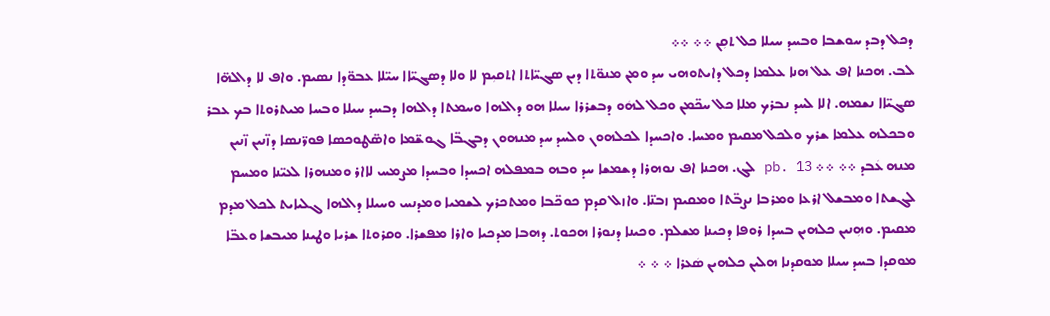ܕܟܠ ܕܒܕ ܚܘܫܒܐ ܘܒܚܕ ܚܝܠܐ ܟܠ ܬܩܼܢ ܀܀ ܀܀
ܠܒ. ܗܟܢܐ ܐܦ ܥܠ ܗܢܐ ܥܠܡܐ ܕܟܠ ܕܐܝܬܘܗܝ ܚܕ ܘܡܢ ܡܢܘ̈ܬܐ ܕܝܢ ܣܓܝ̈ܐܬܐ ܐܬܩܝܼܡ ܠܐ ܘܠܐ ܕܣܓܝ̈ܐܐ ܚܝ̈ܠܐ ܥܒܘ̈ܕܐ ܢܣܝܡ. ܘܐܦ ܠܐ ܕܐܠܗ̈ܐ ܣܓܝ̈ܐܐ ܢܫܡܗ. ܐܠܐ ܠܚܕ ܢܒܪܟ ܡܠܐ ܟܠ ܚܟ̈ܡܢ ܘܟܠ ܠܗܿܘ ܕܒܫܪܪܐ ܚܝܠܐ ܗܘ ܕܐܠܗܐ ܘܚܡܬܐ ܕܐܠܗܐ ܕܒܚܕ ܚܝܠܐ ܘܒܚܐ ܡܝܬܪܘܬܐ ܒܟ ܥܒܪ ܘܒܟܠܗ ܥܠܡܐ ܫܪܟ ܘܠܟܠ ܡܩܝܡ ܘܡܚܐ. ܘܐܟܚܕܐ ܠܟܠܗܘܢ ܘܠܚܕ ܚܕ ܡܢܗܘܢ ܕܒܓܒ̈ܐ ܓܘܫ̈ܡܐ ܘܐܣ̈ܛܘܟܣܐ ܦܘܪ̈ܢܣܐ ܕܙ̈ܢܝܢ ܙ̈ܢܝܢ ܡܢܗ ܥܿܒܕ ܀܀ ܀܀ pb. 13 ܠܓ. ܗܟܢܐ ܐܦ ܢܘܗܪܐ ܕܫܡܫܐ ܚܕ ܘܒܗ ܒܡܦܠܗ ܐܟܚܕܐ ܘܒܚܕܐ ܡܨܡܚ ܠܐܐܪ ܘܡܢܗܪܐ ܠܥܝ̈ܢܐ ܘܡܚܡ ܠܓܫܬܐ ܘܡܒܫܠ ܐܪܥܐ ܘܡܪܒܐ ܢܨܒ̈ܬܐ ܘܡܩܝܡ ܙܒܢ̈ܐ. ܘܐܙܠ ܩܕܡ ܟܘܟ̈ܒܐ ܘܡܬܟܪܟ ܠܫܡܝܐ ܘܡܕܢܚ ܘܚܝܠܐ ܕܐܠܗܐ ܓܠܝܐܝܬ ܠܟܠ ܡܕܡ ܡܩܝܡ. ܘܗܼܢܝܢ ܟܠܗܝܢ ܒܚܕܐ ܪܘܦܐ ܕܟܝܢܐ ܡܫܠܡ. ܘܟܝܢܐ ܕܢܘܪܐ ܗܟܘܬ. ܕܗܒܐ ܡܕܟܝܐ ܘܐܪܐ ܡܦܫܪܐ. ܘܩܪܘܬܐ ܫܪܝܐ ܘܛܝܢܐ ܡܝܒܫܐ ܘܥܒ̈ܐ ܡܘܩܕܐ ܒܚܕ ܚܝܠܐ ܡܘܩܕܢܐ ܗܠܝܢ ܟܠܗܝܢ ܣܿܥܪܐ ܀ ܀ ܀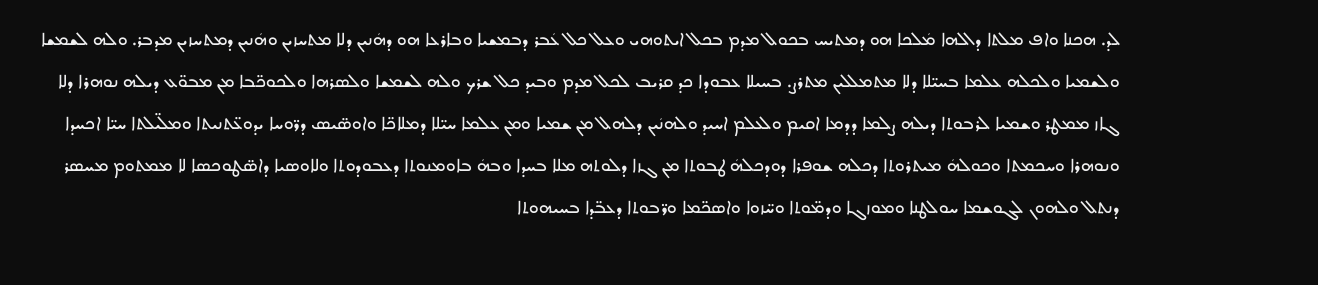ܠܕ. ܗܟܢܐ ܘܐܦ ܡܠܬܐ ܕܐܠܗܐ ܡܿܠܟܐ ܗܘ ܕܡܬܝܚ ܒܟܘܠ ܡܕܡ ܒܟܠ ܐܝܬܘܗܝ ܘܥܠ ܟܠ ܥܿܒܪ ܕܒܡܫܝܐ ܘܒܐܪܥܐ ܗܘ ܕܗܿܢܝܢ ܕܠܐ ܡܬܚܙܝܢ ܘܗܿܢܝܢ ܕܡܬܚܙܝܢ ܡܕܒܪ. ܘܠܗ ܠܫܡܫܐ ܘܠܫܡܝܐ ܘܠܟܠܗ ܥܠܡܐ ܒܚܝ̈ܠܐ ܕܠܐ ܡܬܡܠܠܝܢ ܡܬܪܨ. ܒܚܝܠܐ ܥܒܘܕܐ ܟܕ ܩܪܝܒ ܠܟܠ ܡܕܡ ܘܒܝܕ ܟܠ ܫܪܟ ܘܠܗ ܠܫܡܫܐ ܘܠܣܪܗܐ ܘܠܟܘܟ̈ܒܐ ܡܢ ܡܒܘ̈ܥ ܕܝܠܗ ܢܘܗܪܐ ܕܠܐ ܓܐܙ ܡܡܛܪ ܘܫܡܝܐ ܠܪܒܘܬܐ ܕܝܠܗ ܨܠܡܐ ܕܕܡܐ ܐܩܝܡ ܘܠܥܠܡ ܐܚܝܕ ܘܠܗܢܿܝܢ ܕܠܗܠ ܡܢ ܫܡܝܐ ܘܡܢ ܥܠܡܐ ܚܝ̈ܠܐ ܕܡܠܐܟ̈ܐ ܘܐܘܣ̈ܝܣ ܕܪ̈ܘܚܐ ܝܕܘܥ̈ܬܢܝܬܐ ܘܡܠ̈ܝܠܬܐ ܚܝ̈ܐ ܐܟܚܕܐ ܘܢܘܗܪܐ ܘܚܟܡܬܐ ܘܟܘܠܗܿ ܡܝܬܪܘܬܐ ܕܟܠܗ ܫܘܦܪܐ ܕܘܕܟܠܗܿ ܛܒܘܬܐ ܡܢ ܓܙܐ ܕܠܘܬܗ ܡܠܐ ܒܚܕܐ ܘܒܗܿ ܒܐܘܡܢܘܬܐ ܕܥܒܘܕܘܬܐ ܘܠܐܘܣܝܐ ܕܐܣ̈ܛܘܟܣܐ ܠܐ ܡܡܬܘܡ ܡܚܣܪ ܕܢܬܠ ܘܠܗܘܢ ܠܓܘܫܡܐ ܚܘܠܛܢܐ ܘܡܘܙܓܐ ܘܕܡ̈ܘܬܐ ܘܚ̈ܙܘܐ ܘܐܣܟ̈ܡܐ ܘܪ̈ܒܘܬܐ ܕܥܒ̈ܕܐ ܒܚܝܗܘܬܐ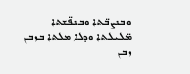ܘܒܢܨܒ̈ܬܐ ܘܒܢܦ̈ܫܬܐ ܡ̈ܠܝܠܬܐ ܘܕܠܐ ܡܠܬܐ ܒܙܒܢ ܙܒܢ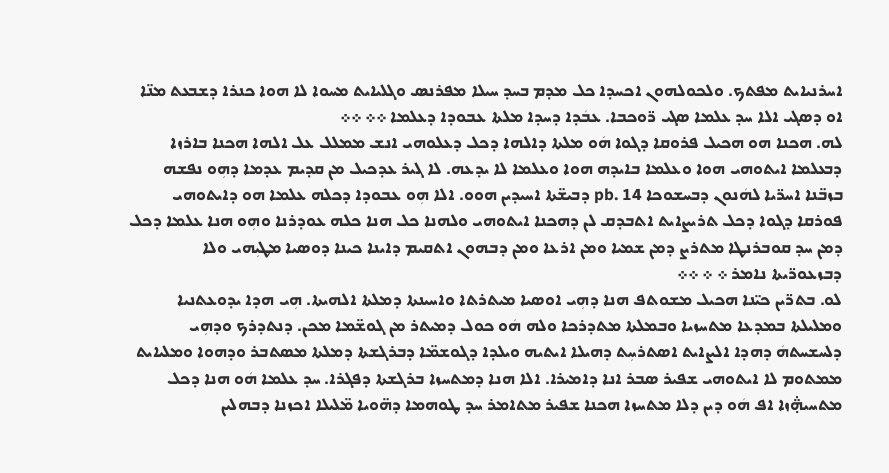ܐܚܪܢܝܐܝܬ ܡܦܬܟ. ܘܠܟܘܠܗܘܢ ܐܟܚܕܐ ܟܠ ܡܕܡ ܒܚܕ ܚܝܠܐ ܡܦܪܢܣ ܘܓܠܝܐܝܬ ܡܚܘܐ ܠܐ ܗܘܐ ܟܢܪܐ ܕܫܒܥܬ ܡܢ̈ܐ ܐܘ ܕܣܓܝ ܐܠܐ ܚܕ ܥܠܡܐ ܣܓܝ ܪ̈ܘܟܒܐ. ܥܒܿܕܐ ܕܚܕܐ ܡܠܬܐ ܥܒܘܕܐ ܕܥܠܡܐ ܀܀ ܀܀
ܠܗ. ܗܟܢܐ ܗܘ ܗܟܝܠ ܦܪܘܩܐ ܕܓܘܐ ܗܿܘ ܡܠܬܐ ܕܐܠܗܐ ܕܟܠ ܕܥܠܘܗܝ ܐܢܫ ܡܡܠܠ ܥܠ ܐܠܗܐ ܗܟܢܐ ܒܐܪܙܐ ܕܒܥܠܡܐ ܐܝܬܘܗܝ ܗܘܐ ܘܥܠܡܐ ܒܐܝܕܗ ܗܘܐ ܘܥܠܡܐ ܠܐ ܝܕܥܗ. ܠܐ ܓܝܪ ܥܕܟܝܠ ܡܢ ܩܕܝܡ ܥܕܡܐ ܕܗܼܘ ܢܦܫܗ ܒܙܒ̈ܢܐ ܐܚܪ̈ܝܐ ܠܗܿܢܘܢ ܕܒܚܫܘܟܐ pb. 14 ܕܒܝܫ̈ܬܐ ܐܚܝܕܝܢ ܗܘܘ. ܐܠܐ ܗܼܘ ܥܒܘܕܐ ܕܟܠܗ ܥܠܡܐ ܗܘ ܕܐܝܬܘܗܝ ܦܘܪܩܐ ܕܓܘܐ ܕܟܠ ܬܪܝܨܐܝܬ ܐܬܒܕܩ ܠܢ ܕܗܟܢܐ ܐܝܬܘܗܝ ܘܠܗܢܐ ܟܠ ܗܢܐ ܟܠܗ ܥܘܕܪܢܐ ܘܗܼܘ ܗܢܐ ܥܠܡܐ ܕܟܠ ܕܡܢ ܚܕ ܩܘܒܪܢܛܐ ܡܬܪܨ ܕܡܢ ܫܡܝܐ ܘܡܢ ܐܪܥܐ ܘܡܢ ܕܒܗܘܢ ܐܬܩܝܡ ܕܐܝܢܐ ܟܝܢܐ ܕܘܣܝܐ ܡܛܝܼܗܝ ܘܠܐ ܕܒܙܥܘܪ̈ܝܬܐ ܢܐܡܪ ܀ ܀ ܀܀
ܠܘ. ܒܬܪ̈ܝܢ ܟܝ̈ܢܐ ܗܟܝܠ ܡܫܘܬܦ ܗܢܐ ܕܗܼܝ ܐܘܣܝܐ ܡܝܬܪܬܐ ܘܐܚܝܢܬܐ ܕܡܠܬܐ ܐܠܗܝܬܐ. ܗܼܝ ܗܕܐ ܝܕܘܥܬܢܝܐ ܘܡܠܝܠܬܐ ܒܡܕܥܐ ܡܬܚܙܝܐ ܘܒܡܠܬܐ ܡܬܕܪܟܐ ܘܠܗ ܗܿܘ ܟܘܠ ܕܡܝܬܪ ܡܢ ܓܘܫ̈ܡܐ ܡܟܢ. ܕܢܬܕܪܟ ܘܕܗܼܝ ܕܠܚܫܚܬܗܿ ܕܗܕܐ ܐܠܨܐܝܬ ܐܣܬܪܚܼܬ ܕܗܝܠܐ ܐܝܬܝܗ ܘܝܠܕܐ ܕܓܘܫܡ̈ܐ ܕܒܪܓܫܬܐ ܕܡܠܬܐ ܡܣܬܒܪ ܘܕܗܘܐ ܘܡܠܝܐܝܬ ܡܡܬܘܡ ܠܐ ܐܝܬܘܗܝ ܫܦܝܪ ܣܒܪ ܐܢܐ ܕܐܡܝܪܐ. ܐܠܐ ܗܢܐ ܕܡܬܚܙܐ ܒܪܓܫܬܐ ܕܦܓܪܐ. ܚܕ ܥܠܡܐ ܗܿܘ ܗܢܐ ܕܟܠ ܡܬܚܞܙܐ ܐܦ ܗܿܘ ܕܝܢ ܕܠܐ ܡܬܚܙܐ ܗܟܢܐ ܫܦܝܪ ܡܬܐܡܪ ܚܕ ܛܘܗܡܐ ܕܗ̈ܘܝܐ ܡ̈ܠܝܠܐ ܐܟܙܢܐ ܕܒܗܠܝܢ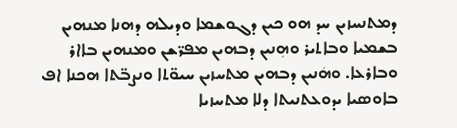ܕܡܬܢܚܙܝܢ ܚܕ ܗܘ ܟܝܢ ܕܓܘܫܡܐ ܘܕܝܠܗ ܕܗܢܐ ܡܢܗܝܢ ܒܫܡܝܐ ܘܒܐܬܝܪ ܘܗܼܢܝܢ ܕܒܗܝܢ ܡܦܪ̈ܫܢ ܘܡܢܗܝܢ ܒܐܐܪ ܘܒܐܪܥܐ. ܘܗܿܢܝܢ ܕܒܗܝܢ ܡܬܚܙܝܢ ܚܝܘ̈ܬܐ ܘܢܨܒ̈ܬܐ ܗܟܢܐ ܐܦ ܒܐܘܣܝܐ ܝܕܘܥܬܢܝܬܐ ܕܠܐ ܡܬܚܙܝܐ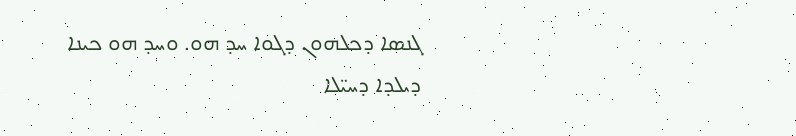ܓܢܣܐ ܕܟܠܗܘܢ ܕܓܘܐ ܚܕ ܗܘ. ܘܚܕ ܗܘ ܟܝܢܐ ܕܝܠܕܐ ܕܚܝ̈ܠܐ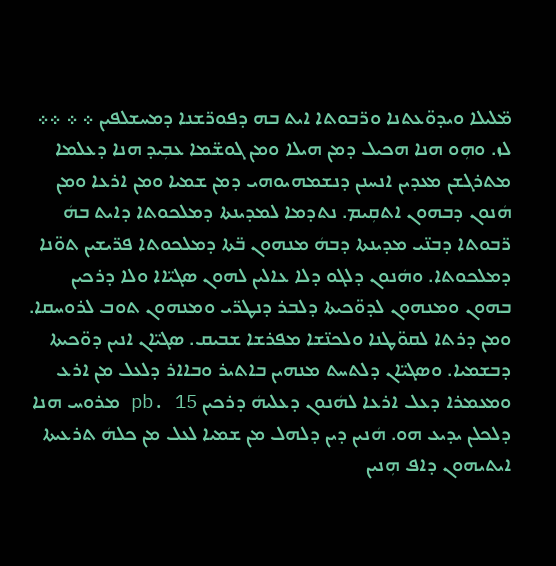ܡ̈ܠܝܠܐ ܘܝܕܘ̈ܥܬܢܐ ܘܪ̈ܒܘܬܐ ܐܝܬ ܒܗ ܕܦܘܪ̈ܫܢܐ ܕܡܚܫܠܦܝܢ ܀ ܀ ܀܀
ܠܙ. ܘܗܼܘ ܗܢܐ ܗܟܝܠ ܕܡܢ ܗܝܠܐ ܘܡܢ ܓܘܫ̈ܡܐ ܥܒܼܝܕ ܗܢܐ ܕܥܠܡܐ ܡܬܪܓܫܢ ܡܥܕܝܢ ܐܢܚܢܢ ܕܢܫܡܗܝܘܗܝ ܕܡܢ ܫܡܝܐ ܘܡܢ ܐܪܥܐ ܘܡܢ ܗܿܢܘܢ ܕܒܗܘܢ ܐܬܩܼܝܡ. ܢܬܕܡܐ ܠܡܕܝܢܬܐ ܕܡܠܟܘܬܐ ܕܐܝܬ ܒܗܿ ܪ̈ܒܘܬܐ ܕܒܢ̈ܝ ܡܕܝܢܬܐ ܕܒܗܿ ܡܢܗܘܢ ܒ̈ܬܐ ܕܡܠܟܘܬܐ ܦܪ̈ܝܫܝܢ ܬܘ̈ܢܐ ܕܡܠܟܘܬܐ. ܘܗܿܢܘܢ ܕܠܓܘ ܕܠܐ ܥܐܠܝܢ ܠܗܘܢ ܣܓܝ̈ܐܐ ܘܠܐ ܕܪܟܝܢ ܒܗܘܢ ܘܡܢܗܘܢ ܠܕܘ̈ܟܝܬܐ ܕܠܒܪ ܕܢܛܪ̈ܝ ܘܡܢܗܘܢ ܬܘܒ ܠܪܘܚܩܐ. ܘܡܢ ܕܪܬܐ ܠܩܘ̈ܛܢܐ ܘܠܟܢ̈ܫܐ ܡܦܪܫܐ ܫܒܝܩ. ܣܓܝ̈ܐܢ ܐܢܝܢ ܕܘ̈ܟܝܬܐ ܕܒܫܡܝܐ. ܘܣܓܝ̈ܐܢ ܕܠܬܚܬ ܡܢܗܝܢ ܒܐܬܝܪ ܘܒܐܐܪ ܕܠܥܠ ܡܢ ܐܪܥ ܘܡܥܡܪܐ ܕܥܠ ܐܪܥܐ ܠܗܿܢܘܢ ܕܥܠܝܗܿ ܕܪܟܝܢ pb. 15 ܡܪܘܚ ܗܢܐ ܕܠܟܠܢ ܝܕܝܥ ܗܘ. ܗܿܢܝܢ ܕܝܢ ܕܠܗܠ ܡܢ ܫܡܝܐ ܠܥܠ ܡܢ ܟܠܗܿ ܬܪܥܝܬܐ ܐܝܬܝܗܘܢ ܕܐܦ ܗܼܢܝܢ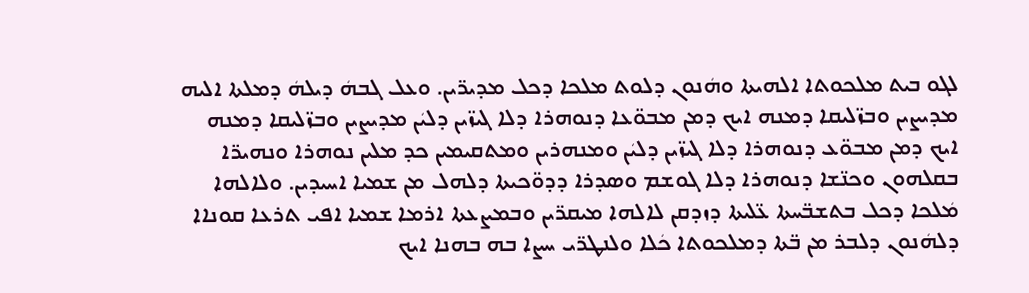ܠܓܘ ܒܝܬ ܡܠܟܘܬܐ ܐܠܗܝܬܐ ܘܗܿܢܘܢ ܕܠܘܬ ܡܠܟܐ ܕܟܠ ܡܕܝܪ̈ܝܢ. ܘܥܠ ܓܒܗܿ ܕܝܠܗܿ ܕܡܠܬܐ ܐܠܝܗ ܡܕܝܨܝܢ ܘܒܙ̈ܠܝܩܐ ܕܡܢܗ ܐܝܟ ܕܡܢ ܡܒܘ̈ܥܐ ܕܢܘܗܪܐ ܕܠܐ ܓܝܙ̈ܝܢ ܕܠܝܿܢ ܡܕܝܨܝܢ ܘܒܙ̈ܠܝܩܐ ܕܡܢܗ ܐܝܟ ܕܡܢ ܡܒܘ̈ܥ ܕܢܘܗܪܐ ܕܠܐ ܓܝܙ̈ܝܢ ܕܠܝܿܢ ܘܡܢܗܪܝܢ ܘܡܬܩܝܡܝܢ ܟܕ ܡܠܝܢ ܢܘܗܪܐ ܘܢܗܝܪ̈ܐ ܒܩܠܗܘܢ ܘܟܢ̈ܫܐ ܕܢܘܗܪܐ ܕܠܐ ܓܘܫܡ ܘܣܕܪܐ ܕܕܘ̈ܟܝܬܐ ܕܠܗܠ ܡܢ ܫܡܝܐ ܐܚܝܕܝܢ. ܘܠܐܠܗܐ ܡܿܠܟܐ ܕܟܠ ܒܬܫܒ̈ܚܬܐ ܥ̈ܠܝܬܐ ܕܙܕܩܢ ܠܐܠܗܐ ܡܝܩܪ̈ܝܢ ܘܒܡܨܥܬܐ ܐܪܡܐ ܫܡܝܐ ܐܦܝ ܬܪܥܐ ܩܘܢܐܐ ܕܠܗܿܢܘܢ ܕܠܒܪ ܡܢ ܒ̈ܬܐ ܕܡܠܟܘܬܐ ܟܿܠܐ ܘܠܢܛܪ̈ܝ ܚܨܐ ܒܗ ܒܗܢܐ ܐܝܟ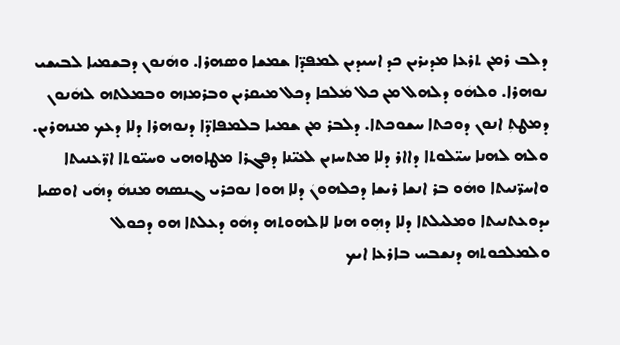ܕܠܒ ܪܡܢ ܬܪܥܐ ܡܕܝܪܝܢ ܟܕ ܐܚܝܕܝܢ ܠܡܦܕ̈ܐ ܫܡܫܐ ܘܣܗܪܐ. ܘܗܿܢܘܢ ܕܒܫܡܝܐ ܠܒܝܫܝ ܢܘܗܪܐ. ܘܠܗܿܘ ܕܠܗܠ ܡܢ ܟܠ ܡܿܠܟܐ ܕܟܠ ܡܝܩܪܝܢ ܘܒܪܡܙܗ ܘܒܡܠܬܗ ܠܗܿܢܘܢ ܕܡܛܬܼ ܐܢܘܢ ܕܘܟܬܐ ܚܫܘܟܬܐ. ܕܠܒܪ ܡܢ ܫܡܝܐ ܒܠܡܦܐܕ̈ܐ ܕܢܘܗܪܐ ܕܠܐ ܕܥܟ ܡܢܗܪܝܢ. ܘܠܗ ܠܗܢܐ ܚܝ̈ܠܘܬܐ ܕܐܐܪ ܕܠܐ ܡܬܚܙܝܢ ܠܥܝ̈ܢܐ ܕܦܓܪܐ ܡܛܐܘܗܝ ܘܚܝ̈ܘܬܐ ܐܪ̈ܥܢܝܬܐ ܘܐܚܪ̈ܢܝܬܐ ܘܗܿܘ ܒܪ ܐܢܫܐ ܪܝܫܐ ܕܟܠܗܘܢܿ ܕܠܐ ܗܘܐ ܢܘܟܪܝ ܓܢܣܗ ܡܢܗܿ ܕܗܿܝ ܐܘܣܝܐ ܝܕܘܥܬܢܝܬܐ ܘܡܠܝܠܬܐ ܕܠܐ ܕܗܼܘ ܗܢܐ ܠܐܠܗܘܬܗ ܕܗܿܘ ܕܥܠܬܐ ܗܘ ܕܟܘܠ ܘܠܡܠܟܘܬܗ ܕܢܫܒܚ ܒܐܪܥܐ ܐܝܟ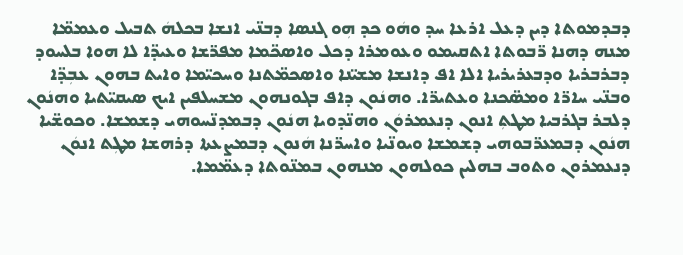ܕܒܕܡܘܬܐ ܕܝܢ ܕܥܠ ܐܪܥܐ ܚܕ ܘܗܿܘ ܟܕ ܗܼܘ ܓܢܣܐ ܕܒܢ̈ܝ ܐܢܫܐ ܒܟܠܗܿ ܬܒܝܠ ܘܥܡܡ̈ܐ ܡܢܗ ܕܗܢܐ ܪ̈ܒܘܬܐ ܐܬܩܝܡܘ ܘܥܘܡܪܐ ܕܟܠ ܘܐܣܟ̈ܡܐ ܡܦܪ̈ܫܐ ܘܥܝܕ̈ܐ ܠܐ ܗܘܐ ܒܠܚܘܕ ܕܒܪܒܪܝܐ ܘܕܒܥܪܝܪܝܐ ܐܠܐ ܐܦ ܕܐܢܫܐ ܡܫܝ̈ܢܐ ܘܐܣܟܡ̈ܬܢܐ ܘܚܟܝ̈ܡܐ ܘܐܝܬ ܒܗܘܢ ܥܒܼܕ̈ܐ ܘܒܢ̈ܝ ܚܐܪ̈ܐ ܘܡܣ̈ܟܢܐ ܘܥܬܝܪ̈ܐ. ܘܗܢܿܘܢ ܕܐܦ ܒܓܘܢܗܘܢ ܡܫܚܠܦܝܢ ܐܝܟ ܣܝܩܝ̈ܬܝܐ ܘܗܢܿܘܢ ܕܠܒܪ ܒܓܪܒܝܐ ܡܛܬܼ ܐܢܘܢ ܕܢܥܡܪܘܿܢ ܘܗܢ̈ܕܘܝܐ ܗܢܿܘܢ ܕܒܡܕܢ̈ܚܘܗܝ ܕܫܡܫܐ. ܘܟܘܫ̈ܝܐ ܗܢܿܘܢ ܕܒܡܥܪ̈ܒܘܗܝ ܕܫܡܫܐ ܘܝܘܢ̈ܝܐ ܘܐܚܪ̈ܢܐ ܗܿܢܘܢ ܕܒܡܨܥܬܐ ܕܪܗܫܐ ܡܛܼܬ ܐܢܘܿܢ ܕܢܥܡܪܘܢ ܘܬܘܒ ܒܗܠܝܢ ܟܘܠܗܘܢ ܡܢܗܘܢ ܒܡܢ̈ܘܬܐ ܕܥܡ̈ܡܐ.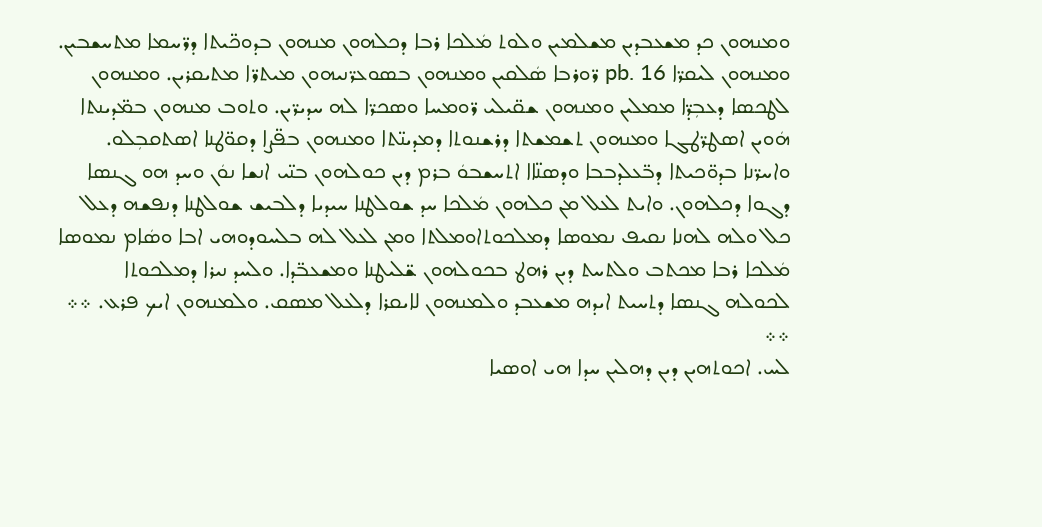ܘܡܢܗܘܢ ܟܕ ܡܫܥܒܕܝܢ ܡܫܠܡܝܢ ܘܠܘܬ ܡܿܠܟܐ ܪܒܐ ܕܟܠܗܘܢ ܡܢܗܘܢ ܒܕܘܟ̈ܝܬܐ ܕܪ̈ܚܡܐ ܡܬܚܫܒܝܢ. ܘܡܢܗܘܢ ܠܝܩܪ̈ܐ pb. 16 ܪ̈ܘܪܒܐ ܣܿܠܩܝܢ ܘܡܢܗܘܢ ܒܣܘܥܪ̈ܢܝܗܘܢ ܡܝܬܪ̈ܐ ܡܬܝܩܪܝܢ. ܘܡܢܗܘܢ ܠܛܟܣܐ ܕܥܒܼܕ̈ܐ ܡܡܠܝܢ ܘܡܢܗܘܢ ܫܩ̈ܝܠܝ ܪ̈ܘܡܚܐ ܘܣܟܪ̈ܐ ܠܗ ܚܕܝܪ̈ܝܢ. ܘܬܘܒ ܡܢܗܘܢ ܒܡ̈ܕܝܢܬܐ ܗܿܘܝܢ ܐܣܛܪ̈ܛܓܐ ܘܡܢܗܘܢ ܬܫܡܫܬܐ ܕܪܫܢܘܬܐ ܕܡܕܝܢ̈ܬܐ ܘܡܢܗܘܢ ܒܦ̈ܨܐ ܕܩܘ̈ܛܢܐ ܐܣܬܩܒܼܠܘ. ܘܐܚܪ̈ܢܐ ܒܕܘ̈ܟܝܬܐ ܕܒ̈ܥܠܕܒܒܐ ܘܕܣܢ̈ܐܐ ܐܬܚܫܒܘܿ ܒܪܡ ܕܝܢ ܟܘܠܗܘܢ ܒܢ̈ܝ ܐܢܫܐ ܢܘܿܢ ܘܚܕ ܗܘ ܓܢܣܐ ܕܓܘܐ ܕܟܠܗܘܢ. ܘܐܝܬ ܠܥܠ ܡܢ ܟܠܗܘܢ ܡܿܠܟܐ ܚܕ ܫܘܠܛܢܐ ܚܝܕܝܐ ܕܠܒܝܫ ܫܘܠܛܢܐ ܕܢܦܫܗ ܕܥܠ ܟܠ ܘܠܗ ܠܗܢܐ ܢܩܝܦ ܢܡܘܣܐ ܕܡܠܟܘܬܐܘܡܠܬܐ ܘܡܢ ܠܥܠ ܠܗ ܒܠܚܘܕܘܗܝ ܐܒܐ ܘܣܿܐܡ ܢܡܘܣܐ ܡܿܠܟܐ ܪܒܐ ܡܟܬܒ ܘܠܬܚܬ ܕܝܢ ܪܗܛ ܒܟܘܠܗܘܢ ܫ̈ܠܝܛܢܐ ܘܡܫܥܒ̈ܕܐ. ܘܠܚܕ ܢܝܪܐ ܕܡܠܟܘܬܐ ܠܟܘܠܗ ܓܢܣܐ ܕܬܚܝܬ ܐܝܕܗ ܡܫܥܒܕ ܘܠܡܢܗܘܢ ܠܐܝܩܪܐ ܕܠܥܠ ܡܣܩ. ܘܠܡܢܗܘܢ ܐܝܟ ܦܪܥ. ܀܀ ܀܀
ܠܚ. ܐܟܘܬܗܝܢ ܕܝܢ ܕܗܠܝܢ ܚܕܐ ܗܝ ܐܘܣܝܐ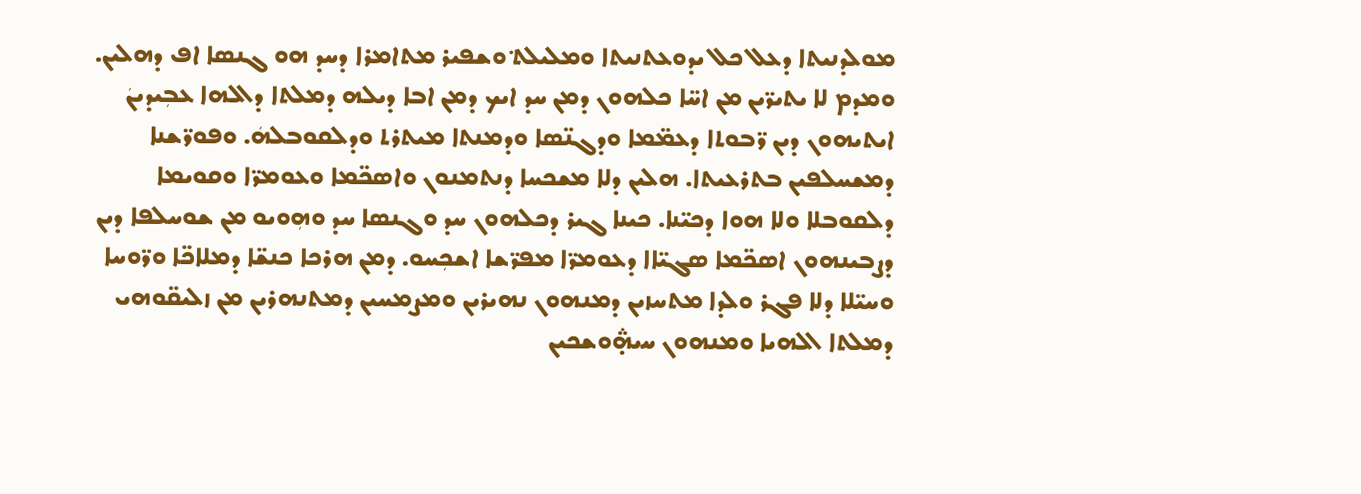ܡܘܠܕܢܝܬܐ ܕܥܠ ܟܠ ܝܕܘܥܬܢܝܬܐ ܘܡܠܝܠܬ݀ ܘܫܦܝܪ ܡܬܐܡܪܐ ܕܚܕ ܗܘ ܓܢܣܐ ܐܦ ܕܗܠܝܢ. ܘܡܕܡ ܠܐ ܝܬܝܪ̈ܝܢ ܡܢ ܐܚ̈ܐ ܟܠܗܘܢ ܕܡܢ ܚܕ ܐܝܟ ܕܡܢ ܐܒܐ ܕܝܠܗ ܕܡܠܬܐ ܕܐܠܗܐ ܥܒܼܝܕܝܢܿ ܐܝܬܝܗܘܢ ܕܝܢ ܪ̈ܒܘܬܐ ܕܥܡ̈ܡܐ ܘܕܓܢ̈ܣܐ ܘܕܡܢܬܐ ܡܝܬܪܬ ܘܕܠܩܘܒܠܗܿ. ܘܦܘܪ̈ܫܢܐ ܕܡܫܚܠܦܝܢ ܒܬܪܥܝܬܐ. ܗܠܝܢ ܕܠܐ ܡܫܟܚܐ ܕܢܬܡܢܘܢ ܘܐܣܟ̈ܡܐ ܘܥܘܡܪ̈ܐ ܘܩܘܝܡܐ ܕܠܩܘܒܠܐ ܘܠܐ ܗܘܐ ܕܟܝ̈ܢܐ. ܟܝܢܐ ܓܝܪ ܕܟܠܗܘܢ ܚܕ ܘܓܢܣܐ ܚܕ ܘܗܼܘܝܘ ܡܢ ܫܘܚܠܦܐ ܕܝܢ ܕܨܒܝܢܗܘܢ ܐܣܟ̈ܡܐ ܣܓܝ̈ܐܐ ܕܥܘܡܪ̈ܐ ܡܦܪ̈ܫܐ ܐܫܟܼܚܘ. ܕܡܢ ܗܪܟܐ ܟܢܫ̈ܐ ܕܡܠܐܟ̈ܐ ܘܪ̈ܘܚܐ ܘܚܝ̈ܠܐ ܕܠܐ ܦܓܪ ܘܠܕܐ ܡܬܚܙܝܢ ܕܡܢܗܘܢ ܢܗܝܪܝܢ ܘܡܨܡܚܝܢ ܕܡܬܢܗܪܝܢ ܡܢ ܙܠܝܩ̈ܘܗܝ ܕܡܠܬܐ ܐܠܗܝܐ ܘܡܢܗܘܢ ܚܞܘܫܟܝܢ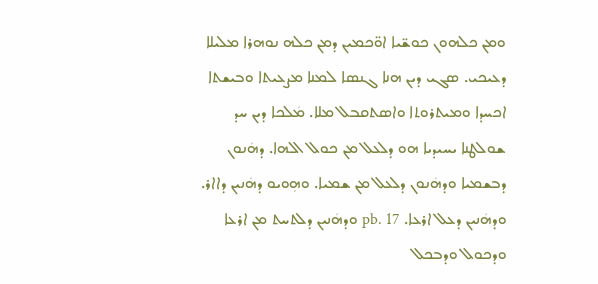ܘܡܢ ܟܠܗܘܢ ܟܘܫ̈ܝܐ ܐܘ̈ܟܡܝܢ ܕܡܢ ܟܠܗ ܢܘܗܪܐ ܡܠܝܠܐ ܕܥܝܟܝ. ܣܓܝ ܕܝܢ ܗܢܐ ܓܢܣܐ ܠܡܢܐ ܡܨܥܝܬܐ ܘܒܝܫܬܐ ܐܟܚܕܐ ܘܡܝܬܪܘܬܐ ܘܐܣܬܩܒܠ ܡܠܐ. ܡܿܠܟܐ ܕܝܢ ܚܕ ܫܘܠܛܢܐ ܝܚܝܕܝܐ ܗܘ ܕܠܥܠ ܡܢ ܟܘܠ ܐܠܗܐ. ܕܗܿܢܘܢ ܕܒܫܡܝܐ ܘܕܗܿܢܘܢ ܕܠܥܠ ܡܢ ܫܡܝܐ. ܘܗܼܘܝܘ ܕܗܿܢܝܢ ܕܐܐܪ. ܘܕܗܿܢܝܢ ܕܥܠ ܐܪܥܐ. pb. 17 ܘܕܗܿܢܝܢ ܕܠܬܚܬ ܡܢ ܐܪܥܐ ܘܕܟܘܠ ܘܕܒܟܠ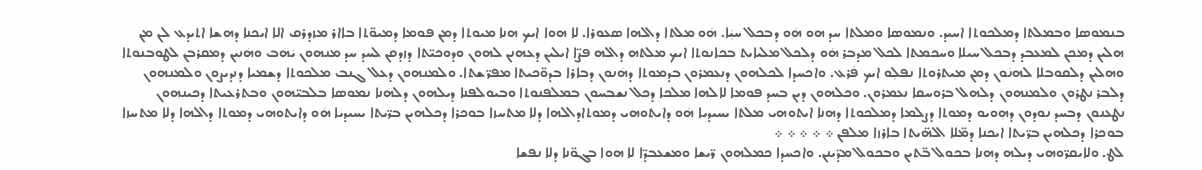ܒܢܡܘܣܐ ܘܒܡܠܬܐ ܕܡܠܟܘܬܐ ܐܚܝܕ. ܘܢܡܘܣܐ ܘܡܠܬܐ ܚܕ ܗܘ ܗܿܘ ܕܒܟܠ ܚܝܼܿܐ. ܗܿܘ ܡܠܬܐ ܕܐܠܗܐ ܣܥܘܪܐ. ܠܐ ܗܘܐ ܐܝܟ ܗܢܐ ܡܝܘܬܐ ܕܡܢ ܦܘܡܐ ܕܡܝܘ̈ܬܐ ܒܐܐܪ ܡܙܕܪܩ ܐܠܐ ܐܝܟܢܐ ܕܗܫܐ ܐܬܝܕܥ ܠܢ ܡܢ ܗܠܝܢ ܕܡܟܢ ܠܡܥܒܕ ܕܒܟܠ ܚܝܠܐ ܘܚܟܡܬܐ ܠܟܠ ܡܕܒܪ ܗܿܘ ܕܠܟܠ ܡܠܝܐܝܬ ܒܟܐܢܘܬܐ ܐܝܟ ܡܠܬܗ ܕܐܠܗ ܦܨ̈ܐ ܐܝܠܝܢ ܕܥܗܢܢ ܠܗܘܢ ܘܕܘܟܝ̈ܬܐ ܕܙܕܩܢ ܠܚܕ ܚܕ ܡܢܗܘܢ ܝܿܗܒ ܘܗܿܢܝܢ ܕܡܩܪܒܢ ܠܛܘܒܢܘܬܐ ܘܗܠܝܢ ܕܠܩܘܒܠܐ ܠܗܢܿܘܢ ܕܡܢ ܡܝܬܪܘܬܐ ܢܦܠܼܘ ܐܝܟ ܦܿܪܥ. ܘܐܟܚܕܐ ܠܟܠܗܘܢ ܕܢܥܡܪܘܢ ܒܕܡܘܬܐ ܕܗܿܢܘܢ ܕܒܐܪܐ ܒܕܘ̈ܟܝܬܐ ܡܦܪ̈ܫܬܐ. ܘܠܡܢܗܘܢ ܕܥܠ ܓܢܒ ܡܠܟܘܬܐ ܕܫܡܝܐ ܕܢܕܝܨܘܢ ܘܠܡܢܗܘܢ ܕܠܒܪ ܢܛܪܘܢ ܘܠܡܢܗܘܢ ܕܠܗܠ ܒܪܘܚܩܐ ܢܥܡܪܘܢ. ܘܟܠܗܘܢ ܕܝܢ ܒܚܕ ܦܘܡܐ ܠܐܠܗܐ ܡܠܟܐ ܕܟܠ ܢܫܒܚܘܢ ܒܡܠܦܢܘܬܐ ܘܒܝܘܠܦܢܐ ܕܝܠܗܘܢ ܕܠܗܢܐ ܢܡܘܣܐ ܒܠܒܝ̈ܗܘܢ ܘܒܬܪܥܝܬܐ ܕܟܝܢܗܘܢ ܢܛܥܢܘܢ ܕܒܚܕ ܢܘܕܘܢ ܕܗܼܘܝܘ ܕܡܘܬܐ ܕܨܠܡܐ ܕܡܠܟܘܬܐ ܕܗܢܐ ܐܝܬܘܗܝ ܡܠܬܐ ܝܚܝܕܝܐ ܗܿܘ ܕܐܝܬܘܗܝ ܕܡܘܬܐܕܐܠܗܐ ܕܠܐ ܡܬܚܙܐ ܒܘܟܪܐ ܕܟܠܗܝܢ ܒܪ̈ܝܬܐ ܝܚܝܕܝܐ ܗܿܘ ܕܐܝܬܘܗܝ ܕܡܘܬܐ ܕܐܠܗܐ ܕܠܐ ܡܬܚܙܐ ܒܘܟܪܐ ܕܟܠܗܝܢ ܒܪ̈ܝܬܐ ܐܝܟܢܐ ܕܡ̈ܠܐ ܐܠܗ̈ܝܬܐ ܒܐܪܙܐ ܡܠܦܢ ܀ ܀ ܀ ܀ ܀
ܠܛ. ܘܠܐܝܩܪ̈ܘܗܝ ܕܝܠܗ ܕܗܢܐ ܒܟܘܠ ܒ̈ܬܝܢ ܘܒܟܘܠ ܡܕ̈ܝܢܢ. ܘܐܟܚܕܐ ܟܡܠܗܘܢ ܪ̈ܝܫܐ ܘܡܫܥܒܕ̈ܐ ܠܐ ܗܘܐ ܒܓܘ̈ܢܐ ܕܠܐ ܢܦܫܐ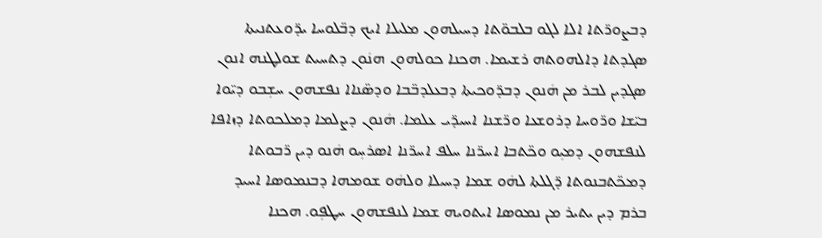ܕܒܨܘܪ̈ܬܐ ܐܠܐ ܠܓܘ ܒܠܒܘ̈ܬܐ ܕܚܝܠܗܘܢ ܡܠܝܠܐ ܐܝܟ ܕܒ̈ܠܘܚܐ ܝܕ̈ܘܥܬܢܝܬܐ ܣܓܕܬܐ ܕܐܠܗܘܬܗ ܪܫܝܡܐ. ܗܟܢܐ ܟܘܠܗܘܢ ܗܢܿܘܢ ܕܬܚܝܬ ܫܘܠܛܢܗ ܐܢܘܢ ܣܓܕܝܢ ܠܒܪ ܡܢ ܗܿܢܘܢ ܕܒܕ̈ܘܟܝܬܐ ܕܒܥܠܕܒ̈ܒܐ ܘܕܣ̈ܢܐܐ ܢܦܫܗܘܢ ܚܫܼܒܘ ܕܝ̈ܘܐ ܒܝ̈ܫܐ ܘܪ̈ܘܚܐ ܕܪܘܫܥܐ ܘܪ̈ܫܢܐ ܐܚܝܕ̈ܝ ܥܠܡܐ. ܗܿܢܘܢ ܕܨܠܡܐ ܕܡܠܟܘܬܐ ܕܙܐܦܐ ܠܢܦܫܗܘܢ ܕܡܝܼܘ ܘܟ̈ܬܒܐ ܐܚܪ̈ܢܐ ܚܠܦ ܐܚܪ̈ܢܐ ܐܣܪܚܼܘ ܗܿܢܘ ܕܝܢ ܪ̈ܒܘܬܐ ܕܡܟ̈ܬܒܢܘܬܐ ܕ̈ܓܠܬܐ ܠܗܿܘ ܫܡܐ ܕܚܝܠܐ ܘܠܗܿܘ ܫܘܡܗܐ ܕܒܢܡܘܣܐ ܐܚܝܕ ܒܪܡ ܕܝܢ ܝܬܝܪ ܡܢ ܢܡܘܣܐ ܐܝܬܘܝܗ ܫܡܐ ܠܢܦܫܗܘܢ ܚܛܦܼܘ. ܗܟܢܐ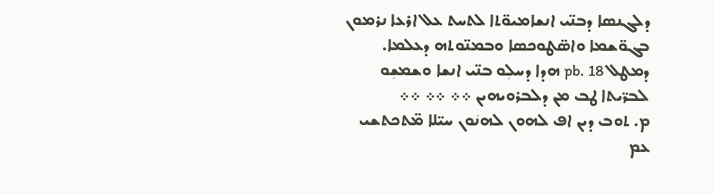ܕܠܓܢܣܐ ܕܒܢ̈ܝ ܐܢܫܐܡܝܘ̈ܬܐ ܠܬܚܬ ܥܠ ܐܪܥܐ ܢܪܡܘܢ ܒܓܘ̈ܫܡܐ ܘܐܣ̈ܛܘܟܣܐ ܘܒܡܢ̈ܘܬܗ ܕܥܠܡܐ. ܕܡܛܠ pb. 18 ܗܕܐ ܕܚܠܼܘ ܒܢ̈ܝ ܐܢܫܐ ܘܫܡܫܼܘ ܠܒܪ̈ܝܬܐ ܛܒ ܡܢ ܕܠܒܪܘܝܗܝܢ ܀܀ ܀܀ ܀܀
ܡ. ܬܘܒ ܕܝܢ ܐܦ ܠܗܘܢ ܠܗܢܿܘܢ ܚܝ̈ܠܐ ܡ̈ܬܟܬܫܝ ܥܡ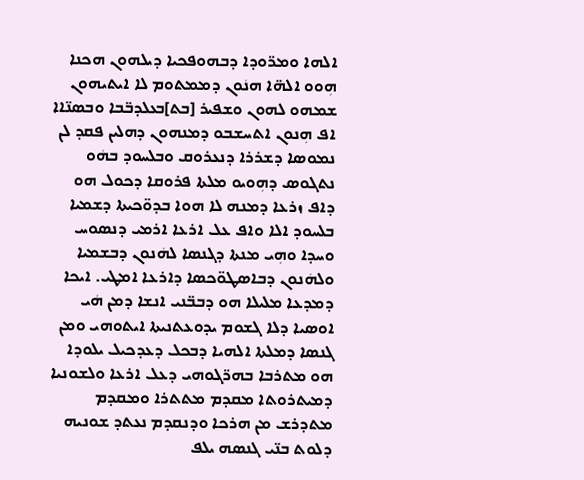ܐܠܗܐ ܘܡܪ̈ܘܕܐ ܕܒܗܘܦܟܝܐ ܕܝܠܗܘܢ ܗܟܢܐ ܗܼܘܘ ܐܠܗ̈ܐ ܗܢܿܘܢ ܕܡܡܬܘܡ ܠܐ ܐܝܬܝܗܘܢ ܫܡܗܘ ܠܗܘܢ ܘܫܦܝܪ [ܒܬ]ܒܥܠܕܒ̈ܒܐ ܘܒܣܢ̈ܐܐ ܐܦ ܗܼܢܘܢ ܐܬܚܫܒܘ ܕܡܢܗܘܢ ܕܗܠܝܢ ܦܩܕ ܠܢ ܢܡܘܣܐ ܕܫܪܪܐ ܕܢܥܪܘܩ ܘܒܠܚܘܕ ܒܗܿܘ ܢܬܓܘܣ ܕܗܼܘܝܘ ܡܠܬܐ ܦܪܘܩܐ ܕܟܘܠ ܗܘ ܕܐܦ ܙܪܥܐ ܕܡܢܗ ܠܐ ܗܘܐ ܒܕܘ̈ܟܝܬܐ ܕܫܡܝܐ ܒܠܚܘܕ ܐܠܐ ܘܐܦ ܥܠ ܐܪܥܐ ܐܪܡܝ ܕܢܣܘܚ ܘܚܕܐ ܘܗܼܝ ܡܢܬܐ ܕܓܢܣܐ ܠܗܿܢܘܢ ܕܒܫܡܝܐ ܘܠܗܿܢܘܢ ܕܒܐܣܛܘ̈ܟܣܐ ܕܐܪܥܐ ܐܡܛܝ. ܐܝܟܐ ܕܡܕܥܐ ܡܠܝܠܐ ܗܘ ܕܒܒ̈ܢܝ ܐܢܫܐ ܕܡܢ ܗܿܝ ܐܘܣܝܐ ܕܠܐ ܓܫܘܡ ܝܕܘܥܬܢܝܬܐ ܐܝܬܘܗܝ ܘܡܢ ܓܢܣܐ ܕܡܠܬܐ ܐܠܗܝܐ ܕܒܟܠ ܕܥܕܟܝܠ ܝܠܘܕܐ ܗܘ ܡܬܪܒܐ ܒܗܪ̈ܓܘܗܝ ܕܥܠ ܐܪܥܐ ܘܠܫܘܢܝܐ ܕܡܝܬܪܘܬܐ ܡܩܕܡ ܡܬܬܪܐ ܘܡܩܕܡ ܡܬܕܪܫ ܡܢ ܗܪܟܐ ܘܕܢܩܕܡ ܢܥܬܕ ܫܘܢܝܗ ܕܠܘܬ ܒܢ̈ܝ ܓܢܣܗ ܝܠܦ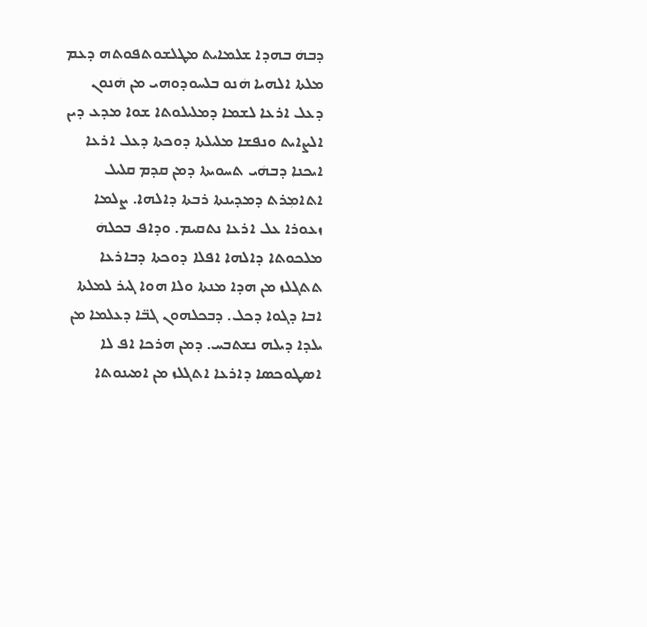ܕܒܗܿ ܒܗܕܐ ܫܠܡܐܝܬ ܡܛܠܫܘܬܦܘܬܗ ܕܥܡ ܡܠܬܐ ܐܠܗܝܐ ܗܿܢܘ ܒܠܚܘܕܘܗܝ ܡܢ ܗܿܢܘܢ ܕܥܠ ܐܪܥܐ ܠܫܡܐ ܕܡܠܝܠܘܬܐ ܫܘܐ ܡܕܥ ܕܝܢ ܐܠܨܐܝܬ ܘܢܦܫܐ ܡܠܝܠܬܐ ܕܘܟܬܐ ܕܥܠ ܐܪܥܐ ܐܝܟܢܐ ܕܒܗܿܝ ܬܚܘܝܬܐ ܕܡܢ ܩܕܡ ܩܠܝܠ ܐܬܐܡܼܪܬ ܕܡܕܝܢܬܐ ܪܒܬܐ ܕܐܠܗܐ. ܨܠܡܐ ܙܥܘܪܐ ܥܠ ܐܪܥܐ ܢܬܩܝܡ. ܘܕܐܦ ܒܟܠܗܿ ܡܠܟܘܬܐ ܕܐܠܗܐ ܐܦܠܐ ܕܘܟܬܐ ܕܒܐܪܥܐ ܬܬܓܠܙ ܡܢ ܗܕܐ ܡܢܬܐ ܘܠܐ ܗܘܐ ܓܝܪ ܠܡܠܬܐ ܐܒܐ ܕܓܘܐ ܕܟܠ. ܕܒܟܠܗܘܢ ܓܒ̈ܐ ܕܥܠܡܐ ܡܢ ܝܠܕܐ ܕܝܠܗ ܢܫܬܒܚ. ܕܡܢ ܗܪܟܐ ܐܦ ܠܐ ܐܣܛܘܟܣܐ ܕܐܪܥܐ ܐܬܓܠܙ ܡܢ ܐܡܝܢܘܬܐ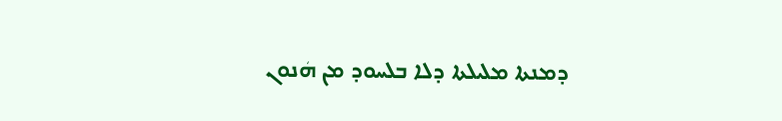ܕܡܢܬܐ ܡܠܝܠܬܐ ܕܠܐ ܒܠܚܘܕ ܡܢ ܗܿܢܘܢ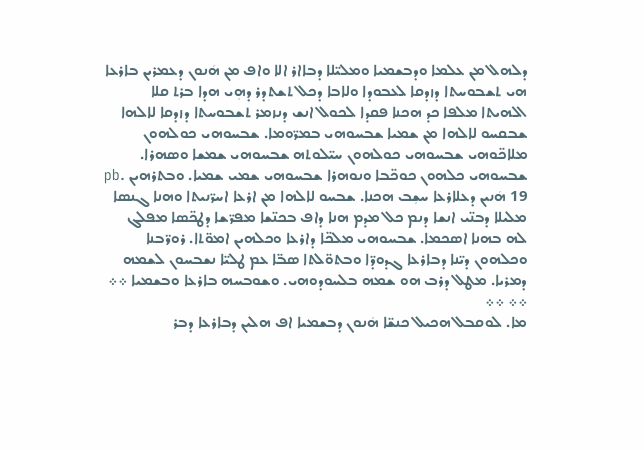ܕܠܗܠ ܡܢ ܥܠܡܐ ܘܕܒܫܡܝܐ ܘܡܠܝ̈ܠܐ ܕܒܐܐܪ ܐܠܐ ܘܐܦ ܡܢ ܗܿܢܘܢ ܕܥܡܪܝܢ ܒܐܪܥܐ ܗܝ ܬܫܒܘܚܬܐ ܕܙܕܩܐ ܠܥܒܘܕܐ ܘܠܐܒܐ ܕܟܠ ܬܫܬܕܪ ܕܗܼܝ ܗܕܐ ܒܪܬ ܩܠܐ ܐܠܗܝܬܐ ܡܠܦܐ ܟܕ ܗܟܢܐ ܦܩܕܐ ܠܟܘܠ ܐܢܫ ܕܢܙܡܪ ܬܫܒܘܚܬܐ ܕܙܕܩܐ ܠܐܠܗܐ ܫܒܩܚܘ ܠܐܠܗܐ ܡܢ ܫܡܝܐ ܫܒܚܘܗܝ ܒܡܪ̈ܘܡܐ. ܫܒܚܘܗܝ ܟܘܠܗܘܢ ܡܠܐܟ̈ܘܗܝ ܫܒܚܘܗܝ ܟܘܠܗܘܢ ܚܝ̈ܠܘܬܗ ܫܒܚܘܗܝ ܫܡܫܐ ܘܣܗܪܐ. ܫܒܚܘܗܝ ܟܠܗܘܢ ܟܘܟ̈ܒܐ ܘܢܘܗܪܐ ܫܒܚܘܗܝ ܫܡܝ ܫܡܝܐ. ܘܒܬܪܗܝܢ pb. 19 ܗܿܢܝܢ ܕܥܠܐܪܥܐ ܚܫܼܒ ܗܟܢܐ. ܫܒܚܘ ܠܐܠܗܐ ܡܢ ܐܪܥܐ ܐܚܪ̈ܢܝܬܐ ܘܗܢܐ ܓܢܣܐ ܡܠܝܠܐ ܕܒܢ̈ܝ ܐܢܫܐ ܕܢܡ ܟܠ ܡܕܡ ܗܢܐ ܕܐܦ ܒܟܢ̈ܫܐ ܡܦܪ̈ܫܐ ܕܛܟ̈ܣܐ ܡܦܠܓ ܠܗ ܒܗܢܐ ܐܣܟܡܐ. ܫܒܚܘܗܝ ܡܠܟ̈ܐ ܕܐܪܥܐ ܘܟܠܗܝܢ ܐܡܘ̈ܬܐ. ܪܘܪ̈ܒܢܐ ܘܟܠܗܘܢ ܕܝ̈ܢܐ ܕܒܐܪܥܐ ܓܕܘܕ̈ܐ ܘܒܬܘ̈ܠܬܐ ܣܒ̈ܐ ܥܡ ܛܠܝ̈ܐ ܢܫܒܚܘܢ ܠܫܡܗ ܕܡܪܝܐ. ܡܛܠ ܕܪܒ ܗܘ ܫܡܗ ܒܠܚܘܕܘܗܝ. ܘܫܘܒܚܗ ܒܐܪܥܐ ܘܒܫܡܝܐ ܀܀ ܀܀ ܀܀
ܡܐ. ܠܘܩܒܠ ܗܟܝܠ ܟܢܫ̈ܐ ܗܿܢܘܢ ܕܒܫܡܝܐ ܐܦ ܗܠܝܢ ܕܒܐܪܥܐ ܕܒܪ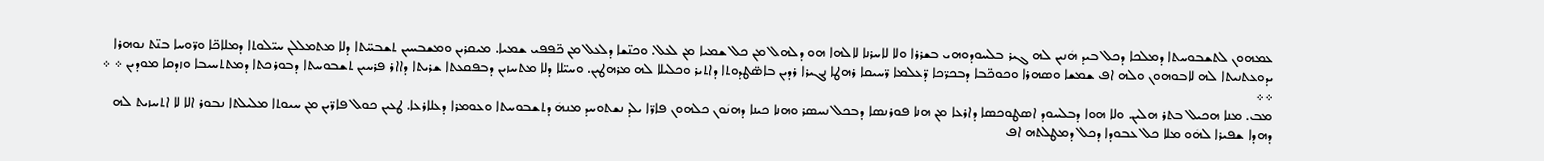ܥܡܗܘܢ ܠܬܫܒܘܚܬܐ ܕܡܠܟܐ ܕܟܠ ܒܝܕ ܗܿܢܝܢ ܠܗ ܓܝܪ ܒܠܚܘܕܘܗܝ ܒܫܪܪܐ ܘܠܐ ܠܐܚܪܢܐ ܠܐܠܗܐ ܗܘ ܕܠܗܠ ܡܢ ܟܠ ܫܡܝܐ ܡܢ ܠܥܠ. ܘܟܢ̈ܫܐ ܕܠܥܠ ܡܢ ܟ̈ܦܦܝ ܫܡܝܐ. ܡܝܩܪܝܢ ܘܡܫܒܚܝܢ ܬܫܒܚ̈ܬܐ ܕܠܐ ܡܬܡܠܠܢ ܚܝ̈ܠܘܬܐ ܕܡܠܐܟ̈ܐ ܘܪ̈ܘܚܐ ܒܢ̈ܬ ܢܘܗܪܐ ܝܕܘܥܬܢܝܬܐ ܠܗ ܠܐܒܘܗܘܢ ܘܠܗ ܐܦ ܫܡܫܐ ܘܣܗܪܐ ܘܟܘܟ̈ܒܐ ܕܒܟܪ̈ܟܐ ܕ̈ܥܠܡܐ ܪ̈ܚܝܩܐ ܪܗܛܐ ܢܓܝܪܐ ܪܕܝܢ ܒܐܣ̈ܛܕܘܬܐ ܕܐܬܝܪ ܘܟܠܝܠܐ ܠܗ ܡܪܗܛܝܢ. ܘܚܝ̈ܠܐ ܕܠܐ ܡܬܚܙܝܢ ܕܒܦܩܥܬܐ ܫܪܝܬܐ ܕܐܐܪ ܦܪܚܝܢ ܬܫܒܘܚܬܐ ܕܒܘܪܟܬܐ ܕܡܬܬܚܝܒܐ ܘܙܕܩܐ ܡܘܕܝܢ ܀ ܀ ܀܀
ܡܒ. ܡܢܐ ܗܟܝܠ ܒܬܪ ܗܠܝܢ. ܘܠܐ ܗܘܐ ܕܒܠܚܘܕ ܐܣܛܘܟܣܐ ܕܐܪܥܐ ܡܢ ܗܢܐ ܦܘܪܢܣܐ ܕܒܟܠ ܢܚܣܪ ܘܗܢܐ ܟܝܢܐ ܕܗܢܿܘܢ ܟܠܗܘܢ ܦܐܪ̈ܐ ܝܠܕ ܢܫܬܘܚܕ ܡܢܗܿ ܕܬܫܒܘܚܬܐ ܘܥܘܡܪܐ ܕܥܠܐܪܥܐ. ܛܥܝܢ ܟܘܠ ܦܐܪ̈ܝܢ ܡܢ ܚܝܘܬܐ ܡܠܝܠܬܐ ܢܒܘܪ ܐܠܐ ܠܐ ܐܬܚܙܝܬ ܠܗ ܕܗܕܐ ܫܦܝܪܐ ܠܗܿܘ ܡܠܐ ܟܠ ܥܒܘܕܐ ܕܟܠ ܕܡܛܠܬܗ ܐܦ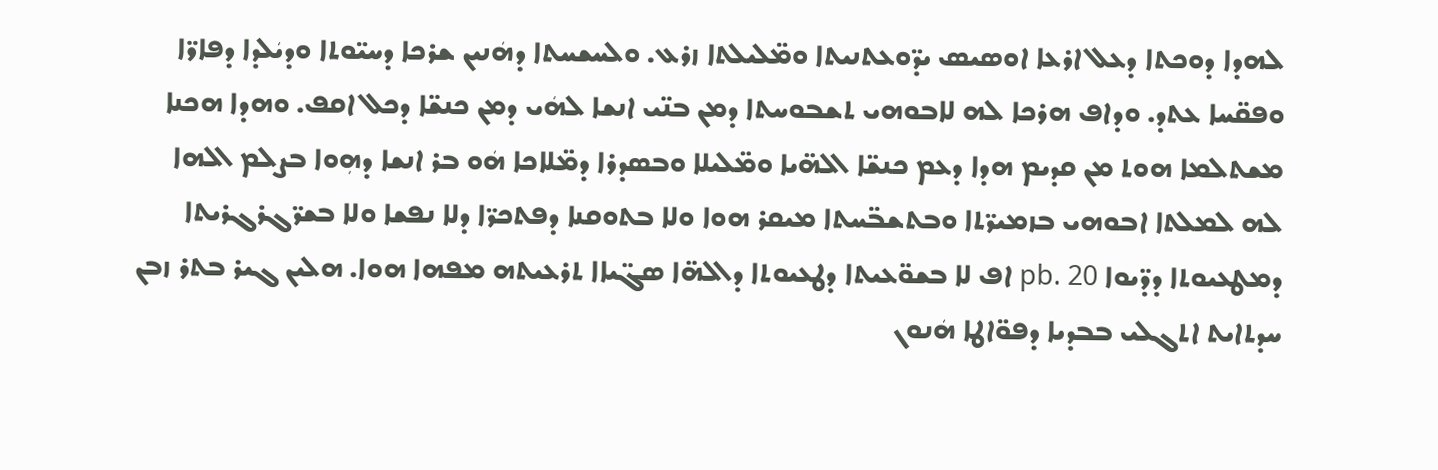ܠܗܕܐ ܕܘܟܬܐ ܕܥܠ ܐܪܥܐ ܐܘܣܝܣ ܝܕ̈ܘܥܬܢܝܬܐ ܘܡ̈ܠܝܠܬܐ ܙܪܥ. ܘܠܚܫܚܬܐ ܕܗܿܢܝܢ ܫܪܟܐ ܕܚܝ̈ܘܬܐ ܘܕܝܿܠܕܐ ܕܦܐܪ̈ܐ ܘܦܩ̈ܚܐ ܥܬܕ. ܘܕܐܦ ܗܪܟܐ ܠܗ ܠܐܒܘܗܝ ܬܫܒܘܚܬܐ ܕܡܢ ܒܢ̈ܝ ܐܢܫܐ ܠܗܿܝ ܕܡܢ ܟܢܫ̈ܐ ܕܟܠ ܐܩܦ. ܘܗܕܐ ܗܟܢܐ ܡܫܬܠܡܐ ܗܘܬ ܡܢ ܩܕܝܡ ܗܕܐ ܕܥܡ ܟܢܫ̈ܐ ܐܠܗ̈ܝܐ ܘܡ̈ܠܝܠܐ ܘܒܣܕܪܐ ܕܡ̈ܠܐܟܐ ܗܿܘ ܒܪ ܐܢܫܐ ܕܗܼܘܐ ܒܨܠܡ ܐܠܗܐ ܠܗ ܠܡܠܬܐ ܐܒܘܗܝ ܒܙܡܝܪ̈ܬܐ ܘܒܬܫܒ̈ܚܬܐ ܡܝܩܪ ܗܘܐ ܘܠܐ ܒܬܘܩܢܐ ܕܦܬܟܪ̈ܐ ܕܠܐ ܢܦܫܐ ܘܠܐ ܒܫܪ̈ܓܪܓܪܝܬܐ ܕܡܛܥܝܘܬܐ ܕܕ̈ܝܘܐ pb. 20 ܐܦ ܠܐ ܒܫܘ̈ܥܝܬܐ ܕܛܥܝܘܬܐ ܕܐܠܗ̈ܐ ܣܓ̈ܝܐܐ ܬܪܥܝܬܗ ܡܦܗܐ ܗܘܐ. ܗܠܝܢ ܓܝܪ ܒܬܪ ܙܒܢ ܚܕܬܐܝܬ ܐܬܓܠܝ ܒܒܕܝܐ ܕܦܘ̈ܐܛܐ ܗܿܢܘܢ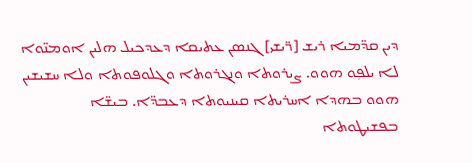ܕܝܢ ܩܕ̈ܡܝܐ ܪܝܫ [ܪ̈ܝܫܝ] ܓܢܣܢ ܥܬܝܩܐ ܕܥܕܟܝܠ ܗܠܝܢ ܐܘܡܢ̈ܘܐ ܠܐ ܝܠܦܼܘ ܗܘܘ. ܨܝܪܘܬܐ ܘܢܓܪܘܬܐ ܘܓܠܘܦܘܬܐ ܘܠܐ ܚܫܝܫܝܢ ܗܘܘ ܒܗܕܐ ܐܚܪܝܬܐ ܩܝܢܝܘܬܐ ܕܥܒܕ̈ܐ. ܒܝܫ̈ܐ ܒܦܫܝܛܘܬܐ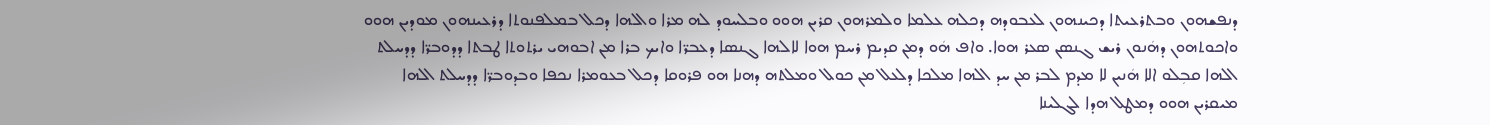ܕܢܦܫܗܘܢ ܘܒܬܪܥܝܬܐ ܕܟܝܢܗܘܢ ܠܥܒܘܕܗ ܕܟܠܗ ܥܠܡܐ ܘܠܡܪܗܘܢ ܩܪܝܢ ܗܘܘ ܘܒܠܚܘܕ ܠܗ ܡܪܐ ܘܐܠܗܐ ܕܟܠ ܒܡܠܦܢܘܬܐ ܕܪܥܝܢܗܘܢ ܡܘܕܝܢ ܗܘܘ ܘܐܟܘܬܗܘܢ ܕܗܿܢܘܢ ܪܝܫ ܓܢܣܢ ܣܥܪ ܗܘܐ. ܘܐܦ ܗܿܘ ܕܡܢ ܩܕܝܡ ܪܚܡ ܗܘܐ ܠܐܠܗܐ ܓܢܣܐ ܕܥܒܪ̈ܐ ܘܐܝܟ ܒܪܐ ܡܢ ܐܒܘܗܝ ܝܪܬܘܬܐ ܛܒܬܐ ܕܕܘܒܪ̈ܐ ܕܕܚܠܬ ܐܠܗܐ ܩܒܼܠܘ ܐܠܐ ܗܿܢܝܢ ܠܐ ܡܕܡ ܠܒܪ ܡܢ ܚܕ ܐܠܗܐ ܡܠܟܐ ܕܠܥܠ ܡܢ ܟܘܠ ܘܡܠܬܗ ܕܗܢܐ ܗܘ ܦܪܘܩܐ ܕܟܠ ܒܥܘܡܪܐ ܢܟܦܐ ܘܒܕܘܒܪ̈ܐ ܕܕܚܠܬ ܐܠܗܐ ܡܝܩܪܝܢ ܗܘܘ ܕܡܛܠ ܗܕܐ ܠܓܠܝܢܐ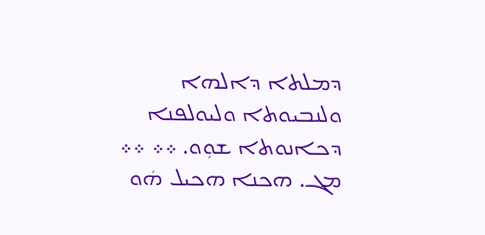ܕܡܠܬܐ ܕܐܠܗܐ ܘܠܢܒܝܘܬܐ ܘܠܝܘܠܦܢܐ ܕܟܐܢܘܬܐ ܫܘܼܘ. ܀܀ ܀܀
ܡܓ. ܗܟܢܐ ܗܟܝܠ ܗܿܘ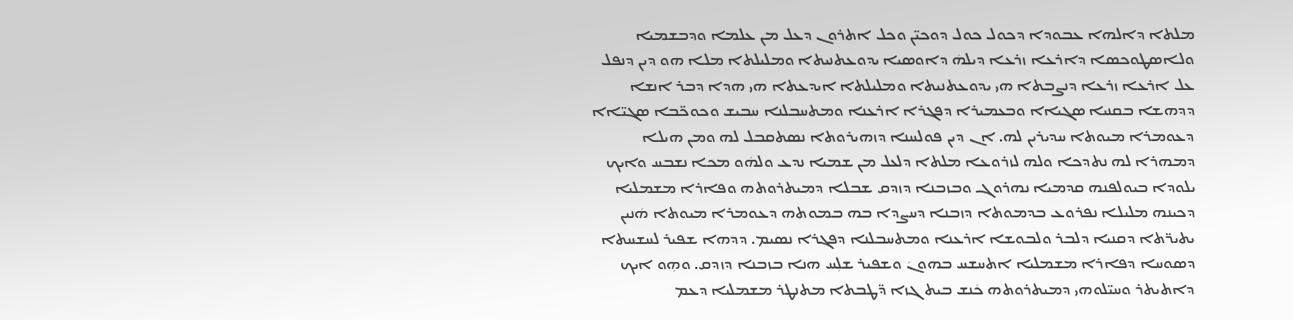ܡܠܬܐ ܕܐܠܗܐ ܥܒܘܕܐ ܕܟܘܠ ܟܘܠ ܕܘܟܝ̈ܢ ܘܟܠ ܐܬܪܘܢ ܕܥܠ ܡܢ ܥܠܡܐ ܘܕܒܫܡܝܐ ܘܠܐܣܛܘܟܣܐ ܕܐܪܥܐ ܙܪܥܐ ܕܝܠܗܿ ܕܐܘܣܝܐ ܝܕܘܥܬܢܝܬܐ ܘܡܠܝܠܬܐ ܡܠܐ ܗܘ ܕܝܢ ܕܢܦܠ ܥܠ ܐܪܥܐ ܙܪܥܐ ܕܢܨܒܬܐ ܗܝ ܝܕܘܥܬܢܝܬܐ ܘܡܠܝܠܬܐ ܐܝܕܥܬܐ ܗܝ ܗܕܐ ܕܒܪ ܐܢܫܐ ܕܕܗܫܐ ܒܩܢܝܐ ܣܓܝܐܐ ܘܒܥܡܝܪܐ ܕܦܓܪܐ ܐܪܥܢܐ ܘܡܬܚܒܠܢܐ ܚܒܝܫ ܘܟܘܟ̈ܒܐ ܣܓܝ̈ܐܐ ܕܥܘܡܪܐ ܡܝܘܬܐ ܚܕܝܪܝܢ ܠܗ. ܐܢ ܕܝܢ ܦܘܠܚܢܐ ܕܙܗܝܪܘܬܐ ܢܣܬܩܒܠ ܠܗ ܘܡܢ ܗܝܠܐ ܕܡܗܪܐ ܠܗ ܢܬܕܟܐ ܘܠܗ ܠܙܪܘܥܐ ܡܠܬܐ ܕܠܥܠ ܡܢ ܫܡܝܐ ܢܕܥ ܘܠܗܿܘ ܡܟܐ ܢܫܒܚ ܘܐܝܟ ܝܠܘܕܐ ܒܝܘܠܦܢܗ ܩܕܡܝܐ ܢܗܪܘܓ ܘܒܙܒܢܐ ܕܙܕܩ ܫܒܠܐ ܕܡܝܬܪܘܬܗ ܘܦܐܪܐ ܡܫܡܠܝܐ ܕܟܝܢܗ ܡܠܝܠܐ ܢܦܪܘܥ ܒܕܡܘܬܐ ܕܙܒܢܐ ܕܚܨܕܐ ܒܗ ܒܡܘܬܗ ܕܥܘܡܪܐ ܡܝܘܬܐ ܗܿܢܝܢ ܝܬܝܪ̈ܬܐ ܕܩܢܝܐ ܕܠܒܪ ܘܠܒܘܫܐ ܐܪܥܢܐ ܘܡܬܚܒܠܢܐ ܕܦܓܪܐ ܢܣܝܡ. ܕܕܗܐ ܫܦܝܪ ܠܚܫܚܬܐ ܕܣܘܚܐ ܕܦܐܪܐ ܡܫܡܠܝܐ ܐܬܚܫܚ ܒܗܘܢܿ ܘܫܦܝܪ ܫܠܼܚ ܗܢܐ ܒܙܒܢܐ ܕܙܕܩ. ܘܗܼܘ ܐܝܟ ܕܐܬܝܬܪ ܘܚܝ̈ܠܘܗܝ ܕܡܝܬܪܘܬܗ ܟܿܢܫ ܒܝܬ ܓܙܐ ܕ̈ܛܒܬܐ ܡܬܢܛܪ ܡܫܡܠܝܐ ܕܥܡ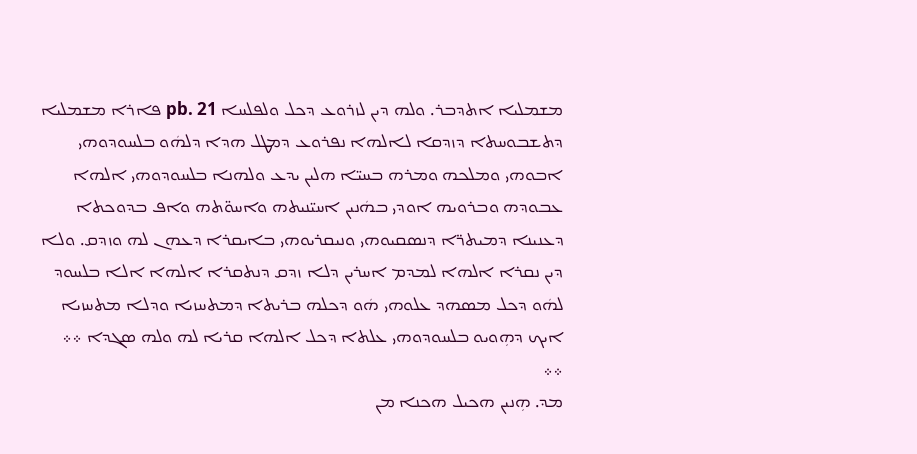ܡܫܡܠܝܐ ܐܬܕܒܪ. ܘܠܗ ܕܝܢ ܠܙܪܘܥ ܕܟܠ ܘܠܦܠܚܐ pb. 21 ܦܐܪܐ ܡܫܡܠܝܐ ܕܬܫܒܘܚܬܐ ܕܙܕܩܐ ܠܐܠܗܐ ܢܦܪܘܥ ܕܡܛܠ ܗܕܐ ܕܠܗܿܘ ܒܠܚܘܕܘܗܝ ܐܒܘܗܝ ܘܡܠܟܗ ܘܡܪܗ ܒܚܝ̈ܐ ܗܠܝܢ ܝܕܥ ܘܠܗܢܐ ܒܠܚܘܕܘܗܝ ܐܠܗܐ ܥܒܘܕܗ ܘܒܪܘܝܗ ܐܘܕܝ ܒܗܿܢܝܢ ܐܚܝ̈ܢܝܬܗ ܘܐܚܘ̈ܬܗ ܘܐܦ ܒܕܘܟܬܐ ܕܥܢܝܢܐ ܕܡܝܬܪ̈ܐ ܕܢܣܩܝܘܗܝ ܘܢܝܩܪܝܘܗܝ ܒܐܝܩܪܐ ܕܥܗܢ ܠܗ ܘܙܕܩ. ܘܠܐ ܕܝܢ ܢܩܪܐ ܐܠܗܐ ܠܡܕܡ ܐܚܪܝܢ ܕܠܐ ܙܕܩ ܕܢܬܩܪܐ ܐܠܗܐ ܐܠܐ ܒܠܚܘܕ ܠܗܿܘ ܕܟܠ ܡܣܗܕ ܥܠܘܗܝ ܗܿܘ ܕܟܠܗ ܒܪܝܬܐ ܕܡܬܚܙܝܐ ܘܕܠܐ ܡܬܚܙܝܐ ܐܝܟ ܕܗܼܘܝܘ ܒܠܚܘܕܘܗܝ ܥܠܬܐ ܕܟܠ ܐܠܗܐ ܩܪܝܐ ܠܗ ܘܠܗ ܣܓܕܐ ܀܀ ܀܀
ܡܕ. ܗܼܢܝܢ ܗܟܝܠ ܗܟܢܐ ܡܢ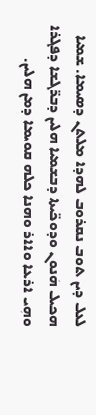ܠܥܠ ܕܝܢ ܬܘܒ ܢܩܪܘܒ ܠܗܕܐ ܡܠܬܢ ܕܣܝܡܐ. ܫܡܝܐ ܗܟܝܠ ܗܿܢܘܢ ܘܕܘܟ̈ܝܬܐ ܕܒܫܡܝܐ ܗܠܝܢ ܕܒܪ̈ܓܫܐ ܕܦܓܪܐ ܘܗܼܝ ܐܪܥܐ ܘܐܐܪ ܘܗܢܐ ܟܠܗ ܩܘܝܡܐ ܕܡܢ ܗܠܝܢ.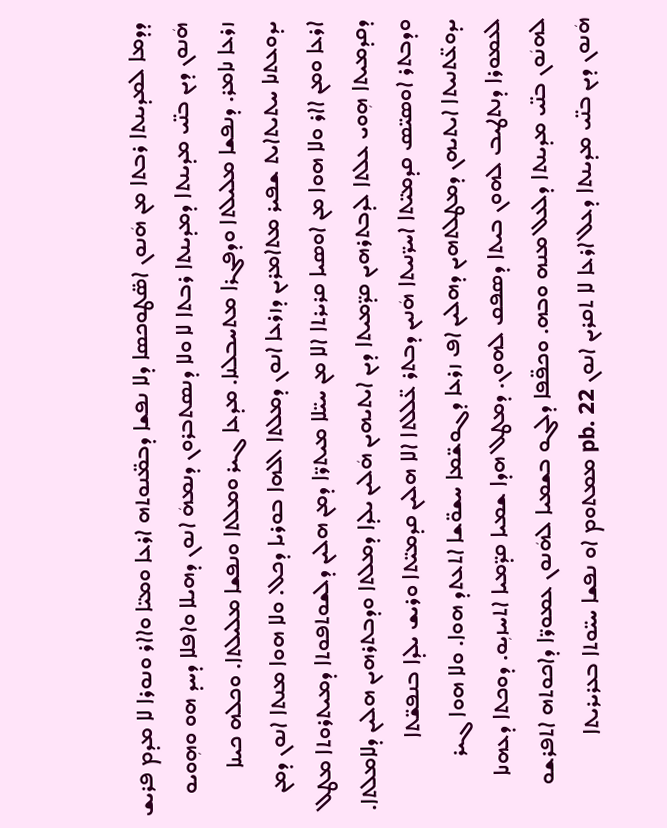ܕܕܡܐ ܠܡܕܝܢܬܐ ܪܒܬܐ ܡܢ ܗܿܢܘܢ ܐܣ̈ܛܘܟܣܐ ܕܠܐ ܢܦܫܐ ܕܒܡ̈ܢܘܬܗ ܐܪܥܐ ܘܡܝ̈ܐ ܘܐܐܪ ܘܢܘܪܐ ܠܐ ܡܕܡ ܦܪܝܫ ܗܿܢܘܢ ܕܝܢ ܒܢ̈ܝ ܡܕܝܢܬܐ ܕܡܕܝܢܬܐ ܪܒܬܐ ܠܐ ܘܠܐ ܕܢܣܬܒܪܘܢ ܕܢܡܗܿ ܐܢܘܢ ܕܗܝܠܐ ܘܐܦܠܐ ܕܚܕ ܗܘ ܘܗܼܘܝܘ ܙܪܥܐ ܢܐܡܪ. ܕܢܦܫܐ ܡܠܝܠܬܐ ܘܕܦܓܪܐ ܡܬܚܒܠܢܐ. ܡܕܥܐ ܓܝܪ ܘܡܠܬܐ ܘܢܦܫܐ ܡܠܝܠܬܐ. ܘܟܠܗ ܟܝܢܐ ܝܕܘܥܬܢܐ ܚܬܝܬܐܝܬ ܫܦܝܪ ܡܬܐܡܪܝܢ ܕܙܪܥܐ ܐܢܘܢ ܕܡܠܬܐ ܐܠܗܐ ܒܘܪܝܐ ܕܟܠ. ܘܠܐ ܗܘܐ ܡܢܬܐ ܐܢܘܢ ܕܡܢ ܐܪܥܐ ܘܡܢ ܐܐܪ ܘܠܐ ܗܘܐ ܡܢ ܐܘܣܝܐ ܩܪܝܪܬܐ ܐܠܐ ܡܢ ܚܝ̈ܠܐ ܡܝܬܪ̈ܐ ܕܡܢ ܗܠܝܢ ܕܠܫܘܬܦܘܬܐ ܕܡܝܬܪܘܬܐ ܡܛܠ ܕܩܕܡܝܬܐ ܗܼܘܝ ܥܠܬܐ ܠܕܒܬܪܗܝܢ ܩܕ̈ܡܝܬܐ ܕܝܢ ܐܝܬܝܗܝܢ ܗܿܠܝܢ ܝܠܕܐ ܕܡܠܬܐ ܘܕܒܬܪܗܝܢ ܗܠܝܢ ܕܠܐܡܠܬܐ. ܘܕܒܬܪ ܐܘܣܝ̈ܣ ܩܕܡܝ̈ܬܐ ܐܚܪ̈ܢܝܬܐ ܗܿܢܝܢ ܕܒܬܪ ܥ̈ܠܠܬܐ ܐܠܐ ܗܠܝܢ ܩܕܡܝ̈ܬܐ ܘܪܝܫ ܝܠܕܐ ܒܢܦܫ̈ܬܐ ܝܕܘܥ̈ܬܢܝܬܐ ܐܝܬܝܗܢ ܕܡܛܠܬܗܝܢ ܕܗܠܝܢ ܐܦ ܙܪܥܐ ܕܓܘܫ̈ܡܐ ܚܫܘ̈ܫܐ ܐܬܥܬܕ ܗܘܐ. ܘܠܐ ܗܘܐ ܓܝܪ ܠܥܡܘܪܐ ܕܢܬܛܝܒ ܠܗܘܢ ܒܝܬܐ ܕܣܦܩ ܠܗܘܢ. ܕܡܛܠ ܗܕܐ ܫܡܝܐ ܩܕ̈ܡܝܐ ܐܬܚܙܝܼܘ. ܕܘܟܬܐ ܕܥܗܢܐ ܠܗܢܿܘܢ ܒܢ̈ܝ ܡܕܝܢܬܐ ܕܠܥܠ ܡܢܗ ܘܒܗ. ܘܟܦ̈ܦܐ ܕܠܓܘ ܒܫܡܝܐ ܠܗܿܢܘܢ ܥܡܘܪ̈ܐ ܕܐܟܘܬܗ ܐܬܦܪܫܘ ܗܿܢܘܢ ܕܝܢ ܒܢ̈ܝ ܡܕܝܢܬܐ ܕܥܠ ܐܪܥܐ ܠܐ ܬܩܪܝܢ ܐܢܘܢ pb. 22 ܡܡܬܘܡ ܐܘ ܢܦܫܐ ܚܝ̈ܘܬܐ ܒܥܪܝܪܝܬܐ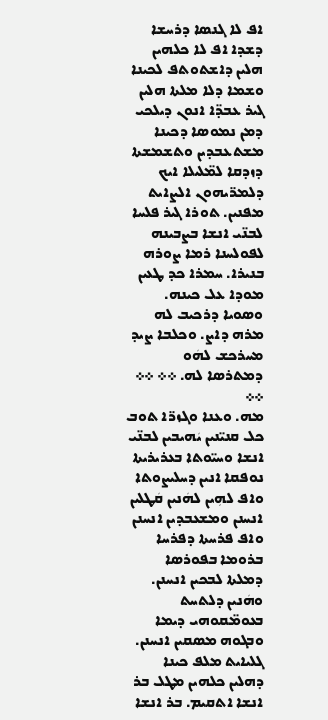ܐܦ ܠܐ ܓܢܣܐ ܕܪܚܫܐ ܕܫܕܐ ܐܦ ܠܐ ܟܠܗܝܢ ܗܠܝܢ ܕܐܫܬܘܬܦ ܠܟܝܢܐ ܘܫܡܐ ܕܠܐ ܡܠܬܐ ܗܠܝܢ ܓܝܪ ܥܒܕ̈ܐ ܐܢܘܢ ܕܝܠܟܝ ܕܡܢ ܢܡܘܣܐ ܕܟܝܢܐ ܡܫܬܥܒܕܝܢ ܘܬܫܡܫܬܐ ܕܙܕܩܐ ܠܡ̈ܠܝܠܐ ܐܝܟ ܕܠܡܪ̈ܝܗܘܢ ܐܠܨܐܝܬ ܡܦܢܝܢ. ܬܘܪܐ ܓܝܪ ܦܠܚܐ ܠܒܢ̈ܝ ܐܢܫܐ ܒܨܒܝܢܗ ܠܦܘܠܚܢܐ ܪܡܐ ܨܘܪܗ ܒܢܝܪܐ. ܚܡܪܐ ܟܕ ܛܥܝܢ ܡܘܕܐ ܥܠ ܟܝܢܗ. ܘܣܘܝܐ ܕܪܟܝܒ ܠܗ ܡܪܗ ܕܐܨ. ܘܟܠܒܐ ܨܝܕ ܡܚܪܟܫ ܠܗܿܘ ܕܡܬܪܣܐ ܠܗ. ܀܀ ܀܀ ܀܀
ܡܗ. ܘܥܢܐ ܘܓܙܪ̈ܐ ܬܘܒ ܟܠ ܩܢܝ̈ܢܝܢ ܝܿܗܝܒܝܢ ܠܒܢ̈ܝ ܐܢܫܐ ܘܚܝ̈ܘܬܐ ܒܥܪܝܪܝܬܐ ܢܘܦܩܐ ܐܢܝܢ ܕܚܠܝܨܘܬܐ ܘܐܦ ܠܗܼܝܢ ܠܗܿܢܝܢ ܩܿܛܠܝܢ ܐܢܚܢܢ ܘܡܫܥܒܕܝܢ ܐܢܚܢܢ ܘܐܦ ܦܪܚܬܐ ܕܦܪܚܐ ܒܪܘܡܐ ܒܦܘܪܣܐ ܕܡܠܬܐ ܠܒܟܝܢ ܐܢܚܢܢ. ܘܗܿܢܝܢ ܕܠܬܚܬ ܒܥܘܡ̈ܩܘܗܝ ܕܝܡܐ ܘܒܓܘܗ ܡܣܩܝܢ ܐܢܚܢܢ. ܓܠܝܐܝܬ ܡܠܦ ܟܝܢܐ ܕܗܠܝܢ ܟܠܗܝܢ ܡܛܠ ܒܪ ܐܢܫܐ ܐܬܩܝܡ. ܒܪ ܐܢܫܐ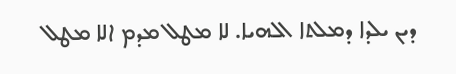ܕܝܢ ܝܠܕܐ ܕܡܠܬܐ ܐܠܗܝܐ. ܠܐ ܡܛܠ ܡܕܡ ܐܠܐ ܡܛܠ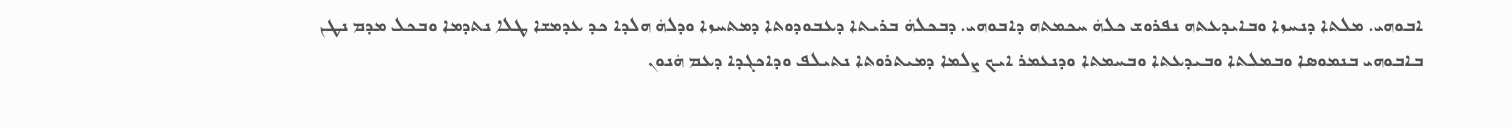ܐܒܘܗܝ. ܡܠܬܐ ܕܢܚܙܐ ܘܒܐܝܕܥܬܗ ܢܦܪܘܫ ܟܠܗܿ ܚܟܡܬܗ ܕܐܒܘܗܝ. ܕܒܟܠܗܿ ܒܪܝܬܐ ܕܥܒܘܕܘܬܐ ܕܡܬܚܙܐ ܘܕܠܗܿ ܗܠܕܐ ܟܕ ܥܕܡܫܐ ܛܠܐ ܢܬܕܡܐ ܘܒܟܠ ܡܕܡ ܢܛܢ ܒܐܒܘܗܝ ܒܢܡܘܣܐ ܘܒܡܠܬܐ ܘܒܝܕܥܬܐ ܘܒܚܡܬܐ ܘܕܢܥܡܪ ܐܝܟ ܨܠܡܐ ܕܡܝܬܪܘܬܐ ܢܬܝܠܦ ܘܕܐܟܓܕܐ ܕܥܡ ܗܿܢܘܢ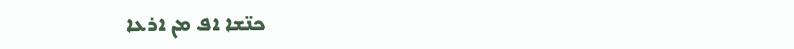ܟܢ̈ܫܐ ܐܦ ܡܢ ܐܪܥܐ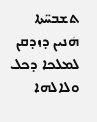ܬܫܒܚ̈ܬܐ ܗܿܢܝܢ ܕܙܕܩܢ ܠܡܠܟܐ ܕܟܠ ܘܠܐܠܗܐ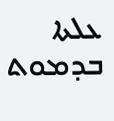ܥܠܬܐ ܒܕܡܘܬ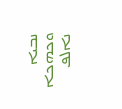ܢܒܝܐ ܘܟܗܟܐ ܢܐܠܦ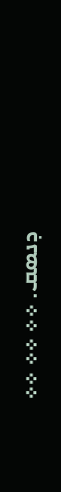ܕܢܣܩ. ܀܀ ܀܀ ܀܀